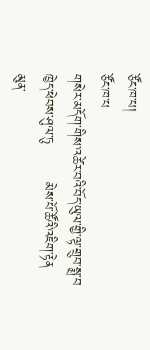ཙོང་ཁ་པ།
ཙོང་ཁ་པ
གསེར་མདོག་གིས་འཚེར་བའི་བོད་ཡུལ་གྱི་ལྟ་གྲུབ་སྨྲ་བ
ཁྱེད་ཕེབས་ཤུལ་ཏུ        མེས་པོ་ཚོའི་འཇིག་རྟེན
མུན་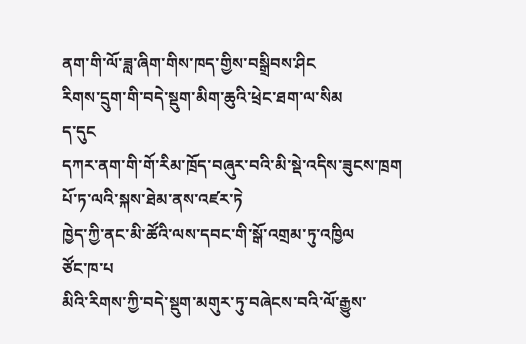ནག་གི་ལོ་ཟླ་ཞིག་གིས་ཁད་གྱིས་བསྒྲིབས་ཤིང
རིགས་དྲུག་གི་བདེ་སྡུག་མིག་ཆུའི་ཕྲེང་ཐག་ལ་སིམ
ད་དུང
དཀར་ནག་གི་གོ་རིམ་ཁྲོད་བཞུར་བའི་མི་སྡེ་འདིས་ཟུངས་ཁྲག
པོ་ཏ་ལའི་སྐས་ཐེམ་ནས་འཛར་ཏེ
ཁྱེད་ཀྱི་ནང་མི་ཚོའི་ལས་དབང་གི་སྒོ་འགྲམ་ཏུ་འཁྱིལ
ཙོང་ཁ་པ
མིའི་རིགས་ཀྱི་བདེ་སྡུག་མགུར་ཏུ་བཞེངས་བའི་ལོ་རྒྱུས་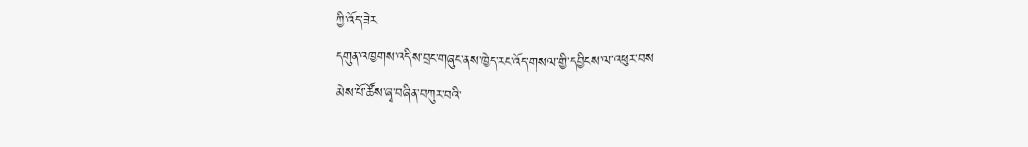ཀྱི་འོད་ཟེར
དགུན་འཁྱགས་འདིས་བྲང་གཞུང་ནས་ཁྱེད་རང་འོད་གསལ་གྱི་དབྱིངས་ལ་འཕུར་བས
མེས་པོ་ཚོས་ཞྭ་བཞིན་བཀུར་བའི་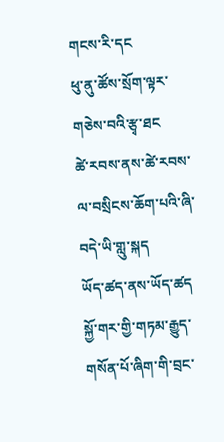གངས་རི་དང
ཕུ་ནུ་ཚོས་སྲོག་ལྟར་གཅེས་བའི་རྩྭ་ཐང
ཚེ་རབས་ནས་ཚེ་རབས་ལ་བསྲིངས་ཆོག་པའི་ཞི་བདེ་ཡི་གླུ་སྐད
ཡོད་ཚད་ནས་ཡོད་ཚད
སྐྱོ་གར་གྱི་གཏམ་རྒྱུད་གསོན་པོ་ཞིག་གི་བྲང་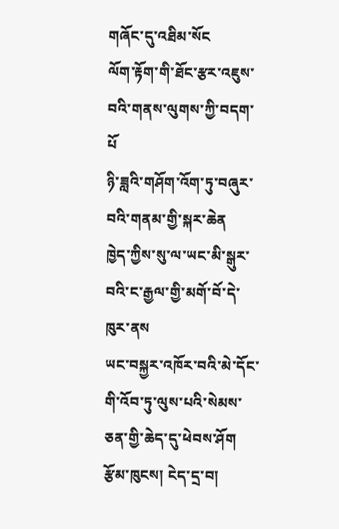གཞོང་དུ་འཐིམ་སོང
ལོག་རྟོག་གི་ཐོང་རྩར་འཇུས་བའི་གནས་ལུགས་ཀྱི་བདག་པོ
ཉི་ཟླའི་གཤོག་འོག་ཏུ་བཞུར་བའི་གནམ་གྱི་སྐར་ཆེན
ཁྱེད་ཀྱིས་སུ་ལ་ཡང་མི་སྒུར་བའི་ང་རྒྱལ་གྱི་མགོ་བོ་དེ་ཁུར་ནས
ཡང་བསྐྱར་འཁོར་བའི་མེ་དོང་གི་འོབ་ཏུ་ལུས་པའི་སེམས་ཅན་གྱི་ཆེད་དུ་ཕེབས་ཤོག
རྩོམ་ཁུངས། ངེད་དྲ་བ།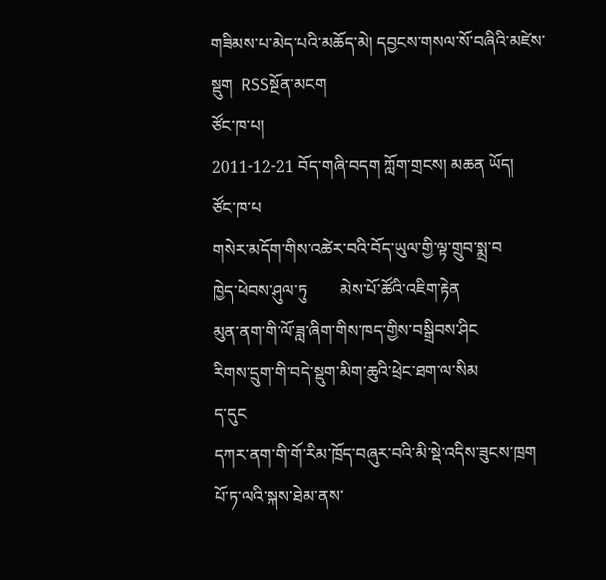གཟིམས་པ་མེད་པའི་མཆོད་མེ། དབྱངས་གསལ་སོ་བཞིའི་མཛེས་སྡུག  RSSསྔོན་མངག
ཙོང་ཁ་པ།
2011-12-21 བོད་གཞི་བདག ཀློག་གྲངས། མཆན ཡོད།
ཙོང་ཁ་པ
གསེར་མདོག་གིས་འཚེར་བའི་བོད་ཡུལ་གྱི་ལྟ་གྲུབ་སྨྲ་བ
ཁྱེད་ཕེབས་ཤུལ་ཏུ        མེས་པོ་ཚོའི་འཇིག་རྟེན
མུན་ནག་གི་ལོ་ཟླ་ཞིག་གིས་ཁད་གྱིས་བསྒྲིབས་ཤིང
རིགས་དྲུག་གི་བདེ་སྡུག་མིག་ཆུའི་ཕྲེང་ཐག་ལ་སིམ
ད་དུང
དཀར་ནག་གི་གོ་རིམ་ཁྲོད་བཞུར་བའི་མི་སྡེ་འདིས་ཟུངས་ཁྲག
པོ་ཏ་ལའི་སྐས་ཐེམ་ནས་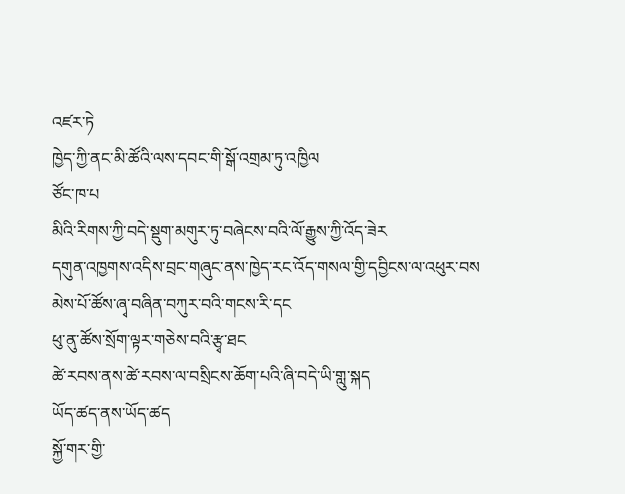འཛར་ཏེ
ཁྱེད་ཀྱི་ནང་མི་ཚོའི་ལས་དབང་གི་སྒོ་འགྲམ་ཏུ་འཁྱིལ
ཙོང་ཁ་པ
མིའི་རིགས་ཀྱི་བདེ་སྡུག་མགུར་ཏུ་བཞེངས་བའི་ལོ་རྒྱུས་ཀྱི་འོད་ཟེར
དགུན་འཁྱགས་འདིས་བྲང་གཞུང་ནས་ཁྱེད་རང་འོད་གསལ་གྱི་དབྱིངས་ལ་འཕུར་བས
མེས་པོ་ཚོས་ཞྭ་བཞིན་བཀུར་བའི་གངས་རི་དང
ཕུ་ནུ་ཚོས་སྲོག་ལྟར་གཅེས་བའི་རྩྭ་ཐང
ཚེ་རབས་ནས་ཚེ་རབས་ལ་བསྲིངས་ཆོག་པའི་ཞི་བདེ་ཡི་གླུ་སྐད
ཡོད་ཚད་ནས་ཡོད་ཚད
སྐྱོ་གར་གྱི་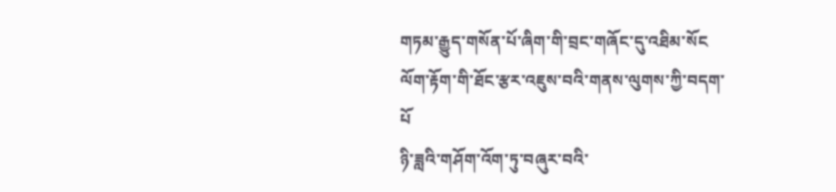གཏམ་རྒྱུད་གསོན་པོ་ཞིག་གི་བྲང་གཞོང་དུ་འཐིམ་སོང
ལོག་རྟོག་གི་ཐོང་རྩར་འཇུས་བའི་གནས་ལུགས་ཀྱི་བདག་པོ
ཉི་ཟླའི་གཤོག་འོག་ཏུ་བཞུར་བའི་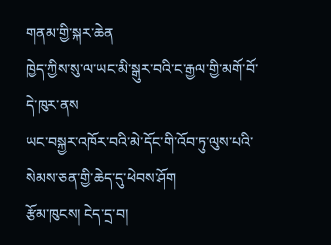གནམ་གྱི་སྐར་ཆེན
ཁྱེད་ཀྱིས་སུ་ལ་ཡང་མི་སྒུར་བའི་ང་རྒྱལ་གྱི་མགོ་བོ་དེ་ཁུར་ནས
ཡང་བསྐྱར་འཁོར་བའི་མེ་དོང་གི་འོབ་ཏུ་ལུས་པའི་སེམས་ཅན་གྱི་ཆེད་དུ་ཕེབས་ཤོག
རྩོམ་ཁུངས། ངེད་དྲ་བ།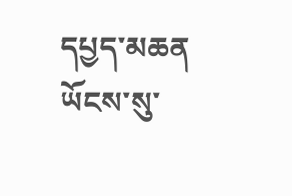དཔྱད་མཆན ཡོངས་སུ་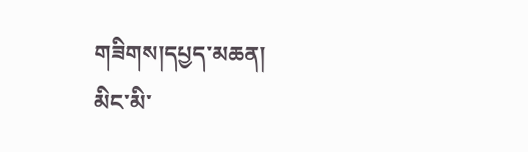གཟིགས།དཔྱད་མཆན།
མིང་མི་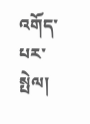འགོད་པར་སྤེལ།